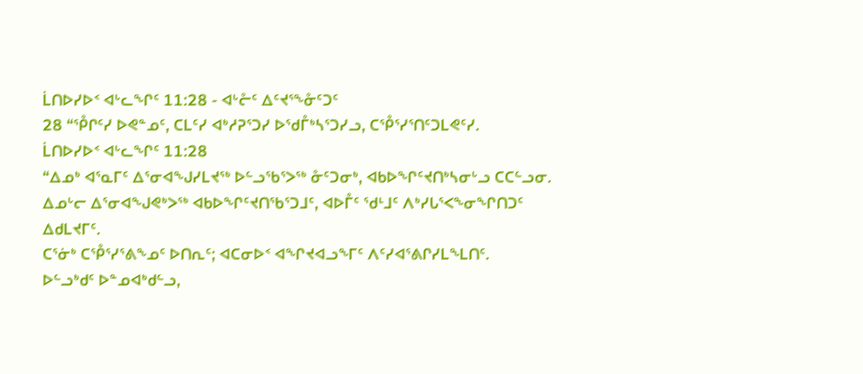ᒫᑎᐅᓯᐅᑉ ᐊᒡᓚᖏᑦ 11:28 - ᐊᒡᓔᑦ ᐃᑦᔪᕐᖕᓁᑦᑐᑦ
28 “ᕾᒋᑦᓯ ᐅᕙᓐᓄᑦ, ᑕᒪᑦᓯ ᐊᒃᓱᕈᕐᑐᓯ ᐅᖁᒤᒃᓴᕐᑐᓯᓗ, ᑕᕾᕐᓯᕐᑎᑦᑐᒪᕙᑦᓯ.
ᒫᑎᐅᓯᐅᑉ ᐊᒡᓚᖏᑦ 11:28
“ᐃᓄᒃ ᐊᕐᓇᒥᑦ ᐃᕐᓂᐊᖑᓯᒪᔪᖅ ᐅᓪᓗᖃᕐᐳᖅ ᓁᑦᑐᓂᒃ, ᐊᑲᐅᖏᑦᔪᑎᒃᓴᓂᒡᓗ ᑕᑕᓪᓗᓂ.
ᐃᓄᒡᓕ ᐃᕐᓂᐊᖑᕙᒃᐳᖅ ᐊᑲᐅᖏᑦᔪᑎᖃᕐᑐᒧᑦ, ᐊᐅᒤᑦ ᖁᒻᒧᑦ ᐱᒃᓯᒐᕐᐸᖕᓂᖏᑎᑐᑦ ᐃᑯᒪᔪᒥᑦ.
ᑕᕐᓃᒃ ᑕᕾᕐᓯᕐᕕᖕᓄᑦ ᐅᑎᕆᑦ; ᐊᑕᓂᐅᑉ ᐊᖏᔪᐊᓗᖕᒥᑦ ᐱᑦᓯᐊᕐᕕᒋᓯᒪᖕᒪᑎᑦ.
ᐅᓪᓗᒃᑯᑦ ᐅᓐᓄᐊᒃᑯᓪᓗ,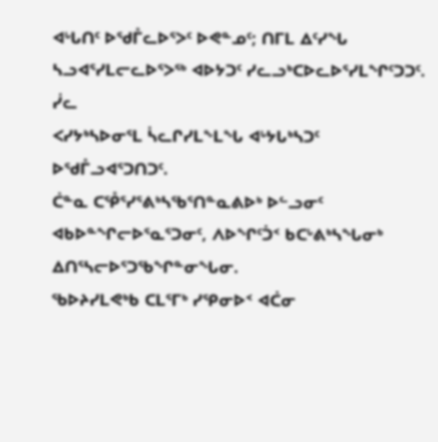ᐊᒡᒐᑎᑦ ᐅᖁᒤᓚᐅᕐᐳᑦ ᐅᕙᓐᓄᑦ; ᑎᒥᒪ ᐃᑦᓯᖓ ᓴᓗᐊᕐᓯᒪᓕᓚᐅᕐᐳᖅ ᐊᐅᔭᑐᑦ ᓯᓚᓗᒃᑕᐅᓚᐅᕐᓯᒪᖏᑦᑐᑐᑦ. ᓰᓚ
ᐸᓯᔭᒃᓴᐅᓂᕐᒪ ᓵᓚᒋᓯᒪᖕᒪᖓ ᐊᒡᔭᒐᒃᓴᑐᑦ ᐅᖁᒤᓗᐊᕐᑐᑎᑐᑦ.
ᑖᓐᓇ ᑕᕾᕐᓯᕐᕕᒃᓴᖃᕐᑎᓐᓇᕕᐅᒃ ᐅᓪᓗᓂᑦ ᐊᑲᐅᓐᖏᓕᐅᕐᓇᕐᑐᓂᑦ, ᐱᐅᖏᑦᑑᑉ ᑲᑕᒡᕕᒃᓴᖓᓂᒃ ᐃᑎᕐᓴᓕᐅᕐᑐᖃᖏᓐᓂᖓᓂ.
ᖃᐅᔨᓯᒪᕙᒃᑲ ᑕᒪᕐᒥᒃ ᓯᕿᓂᐅᑉ ᐊᑖᓂ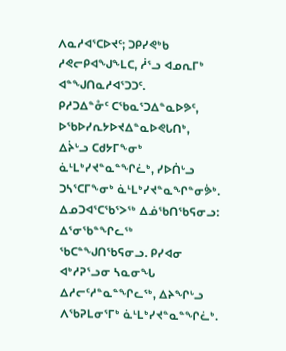ᐱᓇᓱᐊᕐᑕᐅᔪᑦ; ᑐᑭᓯᕙᒃᑲ ᓱᕙᓕᑭᐊᖑᖕᒪᑕ, ᓲᕐᓗ ᐊᓄᕆᒥᒃ ᐊᓐᖑᑎᓇᓱᐊᕐᑐᑐᑦ.
ᑭᓱᑐᐃᓐᓁᑦ ᑕᖃᓇᕐᑐᐃᓐᓇᐅᕗᑦ, ᐅᖃᐅᓯᕆᔭᐅᔪᐃᓐᓇᐅᕙᒐᑎᒃ, ᐃᔩᒡᓗ ᑕᑯᔭᒥᖕᓂᒃ ᓈᒻᒪᒃᓯᔪᓐᓇᓐᖏᓛᒃ, ᓯᐅᑏᒡᓗ ᑐᓴᕐᑕᒥᖕᓂᒃ ᓈᒻᒪᒃᓯᔪᓐᓇᖏᓐᓂᕘᒃ.
ᐃᓄᑐᐊᕐᑕᖃᕐᐳᖅ ᐃᓅᖃᑎᖃᕋᓂᓗ: ᐃᕐᓂᖃᓐᖏᓚᖅ ᖃᑕᓐᖑᑎᖃᕋᓂᓗ. ᑭᓯᐊᓂ ᐊᒃᓱᕈᕐᓗᓂ ᓴᓇᓂᖓ ᐃᓱᓕᑦᓱᓐᓇᓐᖏᓚᖅ, ᐃᔨᖏᒡᓗ ᐱᖃᕈᒪᓂᕐᒥᒃ ᓈᒻᒪᒃᓯᔪᓐᓇᓐᖏᓛᒃ.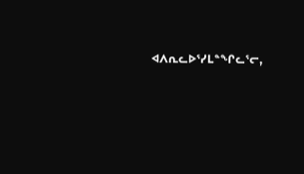ᐊᐱᕆᓚᐅᕐᓯᒪᓐᖏᓚᕐᓕ,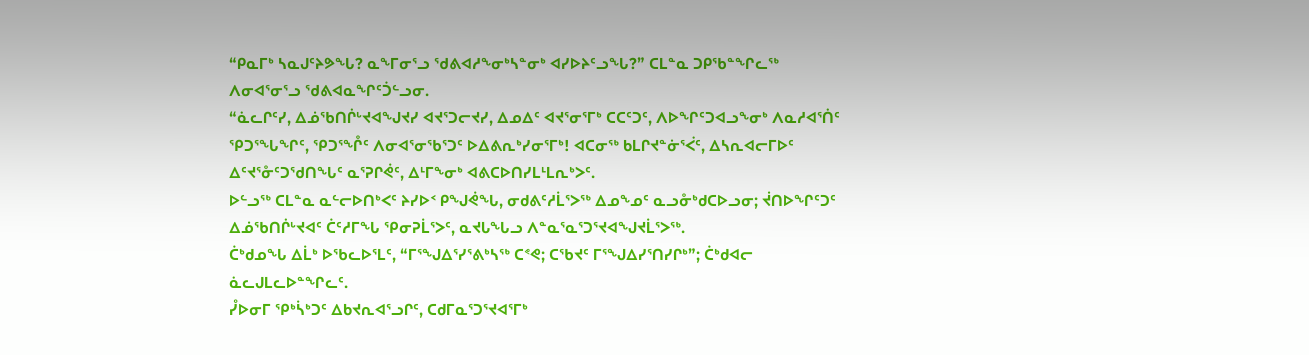“ᑭᓇᒥᒃ ᓴᓇᒍᑦᔨᕗᖓ? ᓇᖕᒥᓂᕐᓗ ᖁᕕᐊᓱᖕᓂᒃᓴᓐᓂᒃ ᐊᓯᐅᔨᑦᓗᖓ?” ᑕᒪᓐᓇ ᑐᑭᖃᓐᖏᓚᖅ ᐱᓂᐊᕐᓂᕐᓗ ᖁᕕᐊᓇᖏᑦᑑᓪᓗᓂ.
“ᓈᓚᒋᑦᓯ, ᐃᓅᖃᑎᒌᒡᔪᐊᖑᔪᓯ ᐊᔪᕐᑐᓕᔪᓯ, ᐃᓄᐃᑦ ᐊᔪᕐᓂᕐᒥᒃ ᑕᑕᑦᑐᑦ, ᐱᐅᖏᑦᑐᐊᓗᖕᓂᒃ ᐱᓇᓱᐊᕐᑏᑦ ᕿᑐᕐᖓᖏᑦ, ᕿᑐᕐᖎᑦ ᐱᓂᐊᕐᓂᖃᕐᑐᑦ ᐅᐃᕕᕆᒃᓯᓂᕐᒥᒃ! ᐊᑕᓂᖅ ᑲᒪᒋᔪᓐᓃᕐᐹᑦ, ᐃᓴᕆᐊᓕᒥᐅᑦ ᐃᑦᔪᕐᓁᑦᑐᖁᑎᖓᑦ ᓇᕐᕈᒋᕚᑦ, ᐃᒻᒥᖕᓂᒃ ᐊᕕᑕᐅᑎᓯᒪᒻᒪᕆᒃᐳᑦ.
ᐅᓪᓗᖅ ᑕᒪᓐᓇ ᓇᓪᓕᐅᑎᒃᐸᑦ ᔨᓯᐅᑉ ᑭᖑᕚᖓ, ᓂᑯᕕᑦᓱᒫᕐᐳᖅ ᐃᓄᖕᓄᑦ ᓇᓗᓁᒃᑯᑕᐅᓗᓂ; ᔫᑎᐅᖏᑦᑐᑦ ᐃᓅᖃᑎᒌᒡᔪᐊᑦ ᑖᑦᓱᒥᖓ ᕿᓂᕈᒫᕐᐳᑦ, ᓇᔪᒐᖓᓗ ᐱᓐᓇᕐᓇᕐᑐᕐᔪᐊᖑᔪᒫᕐᐳᖅ.
ᑖᒃᑯᓄᖓ ᐃᒫᒃ ᐅᖃᓚᐅᕐᒪᑦ, “ᒥᕐᖑᐃᕐᓯᕐᕕᒃᓴᖅ ᑕᕝᕙ; ᑕᖃᔪᑦ ᒥᕐᖑᐃᓯᕐᑎᓯᒋᒃ”; ᑖᒃᑯᐊᓕ ᓈᓚᒍᒪᓚᐅᓐᖏᓚᑦ.
ᓮᐅᓂᒥ ᕿᒃᓵᒃᑐᑦ ᐃᑲᔪᕆᐊᕐᓗᒋᑦ, ᑕᑯᒥᓇᕐᑐᕐᔪᐊᕐᒥᒃ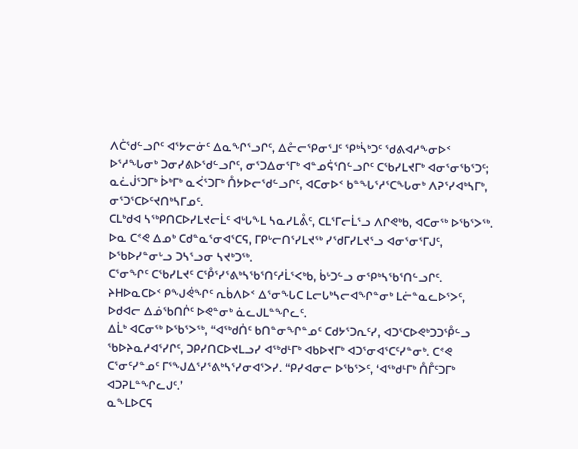ᐱᑖᖁᓪᓗᒋᑦ ᐊᕐᔭᓕᓃᑦ ᐃᓇᖏᕐᓗᒋᑦ, ᐃᓔᓕᕿᓂᕐᒧᑦ ᕿᒃᓵᒃᑐᑦ ᖁᕕᐊᓱᖕᓂᐅᑉ ᐅᕐᓱᖓᓂᒃ ᑐᓂᓯᕕᐅᖁᓪᓗᒋᑦ, ᓂᕐᑐᐃᓂᕐᒥᒃ ᐊᓐᓄᕌᕐᑎᓪᓗᒋᑦ ᑕᖃᓯᒪᔪᒥᒃ ᐊᓂᕐᓂᖃᕐᑐᑦ; ᓇᓛᒎᕐᑐᒥᒃ ᐆᒃᒥᒃ ᓇᐹᕐᑐᒥᒃ ᑍᔭᐅᓕᖁᓪᓗᒋᑦ, ᐊᑕᓂᐅᑉ ᑲᓐᖓᕐᓱᕐᑕᖓᓂᒃ ᐱᕈᕐᓯᐊᒃᓴᒥᒃ, ᓂᕐᑐᕐᑕᐅᑦᔪᑎᒃᓴᒥᓄᑦ.
ᑕᒪᒃᑯᐊ ᓴᖅᑭᑎᑕᐅᓯᒪᔪᓕᒫᑦ ᐊᒡᒐᖕᒪ ᓴᓇᓯᒪᕔᑦ, ᑕᒪᕐᒥᓕᒫᕐᓗ ᐱᒋᕙᒃᑲ, ᐊᑕᓂᖅ ᐅᖃᕐᐳᖅ. ᐅᓇ ᑕᕝᕙ ᐃᓄᒃ ᑕᑯᓐᓇᕐᓂᐊᕐᑕᕋ, ᒥᑭᒡᓕᑎᕐᓯᒪᔪᖅ ᓯᖁᒥᓯᒪᔪᕐᓗ ᐊᓂᕐᓂᕐᒥᒍᑦ, ᐅᖃᐅᓯᓐᓂᒡᓗ ᑐᓴᕐᓗᓂ ᓴᔪᒃᑐᖅ.
ᑕᕐᓂᖏᑦ ᑕᖃᓯᒪᔪᑦ ᑕᕾᕐᓯᕐᕕᒃᓴᖃᕐᑎᑦᓱᒫᕐᐸᒃᑲ, ᑳᒡᑐᓪᓗ ᓂᕿᒃᓴᖃᕐᑎᓪᓗᒋᑦ.
ᔨᕼᐅᓇᑕᐅᑉ ᑭᖑᕚᖏᑦ ᕆᑳᐱᐅᑉ ᐃᕐᓂᖓᑕ ᒪᓕᒐᒃᓴᓕᐊᖏᓐᓂᒃ ᒪᓖᓐᓇᓚᐅᕐᐳᑦ, ᐅᑯᐊᓕ ᐃᓅᖃᑎᒌᑦ ᐅᕙᓐᓂᒃ ᓈᓚᒍᒪᓐᖏᓚᑦ.
ᐃᒫᒃ ᐊᑕᓂᖅ ᐅᖃᕐᐳᖅ, “ᐊᖅᑯᑏᑦ ᑲᑎᓐᓂᖏᓐᓄᑦ ᑕᑯᔭᕐᑐᕆᑦᓯ, ᐊᑐᕐᑕᐅᕙᒃᑐᑐᕾᓪᓗ ᖃᐅᔨᓇᓱᐊᕐᓯᒋᑦ, ᑐᑭᓯᑎᑕᐅᔪᒪᓗᓯ ᐊᖅᑯᒻᒥᒃ ᐊᑲᐅᔪᒥᒃ ᐊᑐᕐᓂᐊᕐᑕᑦᓯᓐᓂᒃ. ᑕᕝᕙ ᑕᕐᓂᑦᓯᓐᓄᑦ ᒥᕐᖑᐃᕐᓯᕐᕕᒃᓴᕐᓯᓂᐊᕐᐳᓯ. “ᑭᓯᐊᓂᓕ ᐅᖃᕐᐳᑦ, ‘ᐊᖅᑯᒻᒥᒃ ᑍᒤᑦᑐᒥᒃ ᐊᑐᕈᒪᓐᖏᓚᒍᑦ.’
ᓇᖕᒪᐅᑕᕋ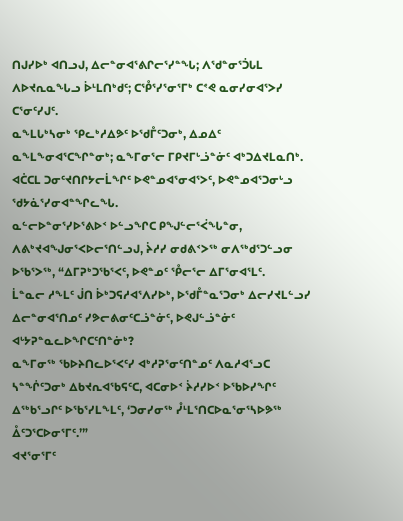ᑎᒍᓯᐅᒃ ᐊᑎᓗᒍ, ᐃᓕᓐᓂᐊᕐᕕᒋᓕᕐᓯᓐᖓ; ᐱᖁᓐᓂᕐᑑᒐᒪ ᐱᐅᔪᕆᓇᖓᓗ ᐆᒻᒪᑎᒃᑯᑦ; ᑕᕾᕐᓯᕐᓂᕐᒥᒃ ᑕᕝᕙ ᓇᓂᓯᓂᐊᕐᐳᓯ ᑕᕐᓂᑦᓯᒍᑦ.
ᓇᖕᒪᒐᒃᓴᓂᒃ ᕿᓚᒃᓱᐃᕗᑦ ᐅᖁᒤᑦᑐᓂᒃ, ᐃᓄᐃᑦ ᓇᖕᒪᖕᓂᐊᕐᑕᖏᓐᓂᒃ; ᓇᖕᒥᓂᕐᓕ ᒥᑭᔪᒥᒡᓘᓐᓃᑦ ᐊᒃᑐᐃᔪᒪᓇᑎᒃ.
ᐊᑖᑕᒪ ᑐᓂᑦᔪᑎᒋᔭᓕᒫᖏᑦ ᐅᕙᓐᓄᐊᕐᓂᐊᕐᐳᑦ, ᐅᕙᓐᓄᐊᕐᑐᓂᒡᓗ ᖁᔭᓈᕐᓯᓂᐊᓐᖏᓚᖓ.
ᓇᓪᓕᐅᓐᓂᕐᓯᐅᕐᕕᐅᑉ ᐅᓪᓗᖏᑕ ᑭᖑᓪᓕᕐᐹᖓᓐᓂ, ᐱᕕᒃᔪᐊᖑᓂᕐᐸᐅᓕᕐᑎᓪᓗᒍ, ᔩᓱᓯ ᓂᑯᕕᑉᐳᖅ ᓂᐱᖅᑯᕐᑐᓪᓗᓂ ᐅᖃᕐᐳᖅ, “ᐃᒥᕈᒃᑐᖃᕐᐸᑦ, ᐅᕙᓐᓄᑦ ᕾᓕᕐᓕ ᐃᒥᕐᓂᐊᕐᒪᑦ.
ᒫᓐᓇᓕ ᓱᖕᒪᑦ ᒎᑎ ᐆᒃᑐᕋᓱᐊᕐᐱᓯᐅᒃ, ᐅᖁᒤᓐᓇᕐᑐᓂᒃ ᐃᓕᓯᔪᒪᓪᓗᓯ ᐃᓕᓐᓂᐊᕐᑎᓄᑦ ᓯᕗᓕᕕᓂᑦᑕᓘᓐᓃᑦ, ᐅᕙᒍᓪᓘᓐᓃᑦ ᐊᒡᔭᕈᓐᓇᓚᐅᖏᑕᑦᑎᓐᓃᒃ?
ᓇᖕᒥᓂᖅ ᖃᐅᔨᑎᓚᐅᕐᐸᑦᓯ ᐊᒃᓱᕈᕐᓂᑦᑎᓐᓄᑦ ᐱᓇᓱᐊᕐᓗᑕ ᓴᓐᖐᑦᑐᓂᒃ ᐃᑲᔪᕆᐊᖃᕋᑦᑕ, ᐊᑕᓂᐅᑉ ᔩᓱᓯᐅᑉ ᐅᖃᐅᓯᖏᑦ ᐃᖅᑲᕐᓗᒋᑦ ᐅᖃᕐᓯᒪᖕᒪᑦ, ‘ᑐᓂᓯᓂᖅ ᓮᒻᒪᕐᑎᑕᐅᓇᕐᓂᕐᓴᐅᕗᖅ ᐂᑦᑐᕐᑕᐅᓂᕐᒥᑦ.’”
ᐊᔪᕐᓂᕐᒥᑦ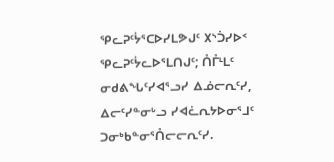ᕿᓚᕈᑦᔮᕐᑕᐅᓯᒪᕗᒍᑦ ᙭ᔅᑑᓯᐅᑉ ᕿᓚᕈᑦᔮᓚᐅᕐᒪᑎᒍᑦ; ᑍᒤᒻᒪᑦ ᓂᑯᕕᖓᑦᓯᐊᕐᓗᓯ ᐃᓅᓕᕆᑦᓯ, ᐃᓕᑦᓯᓐᓂᒡᓗ ᓯᐊᓛᕆᔭᐅᓂᕐᒧᑦ ᑐᓂᒃᑲᓐᓂᕐᑍᓕᓕᕆᑦᓯ.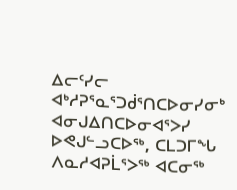ᐃᓕᑦᓯᓕ ᐊᒃᓱᕈᕐᓇᕐᑐᑰᕐᑎᑕᐅᓂᓯᓂᒃ ᐊᓂᒍᐃᑎᑕᐅᓂᐊᕐᐳᓯ ᐅᕙᒍᓪᓗᑕᐅᖅ, ᑕᒪᑐᒥᖓ ᐱᓇᓱᐊᕈᒫᕐᐳᖅ ᐊᑕᓂᖅ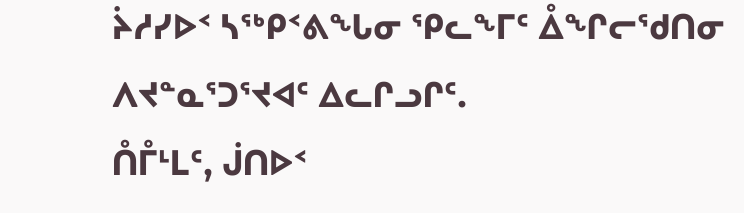ᔩᓱᓯᐅᑉ ᓴᖅᑭᑉᕕᖓᓂ ᕿᓚᖕᒥᑦ ᐂᖏᓕᖁᑎᓂ ᐱᔪᓐᓇᕐᑐᕐᔪᐊᑦ ᐃᓚᒋᓗᒋᑦ.
ᑍᒤᒻᒪᑦ, ᒎᑎᐅᑉ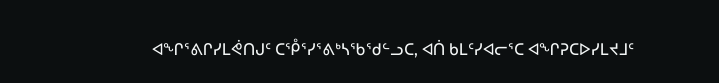ᐊᖏᕐᕕᒋᓯᒪᕚᑎᒍᑦ ᑕᕾᕐᓯᕐᕕᒃᓴᖃᖁᓪᓗᑕ, ᐊᑏ ᑲᒪᑦᓯᐊᓕᕐᑕ ᐊᖏᕈᑕᐅᓯᒪᔪᒧᑦ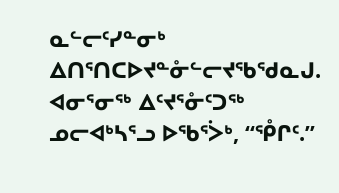ᓇᓪᓕᑦᓯᓐᓂᒃ ᐃᑎᕐᑎᑕᐅᔪᓐᓁᓪᓕᔪᖃᖁᓇᒍ.
ᐊᓂᕐᓂᖅ ᐃᑦᔪᕐᓁᑦᑐᖅ ᓄᓕᐊᒃᓴᕐᓗ ᐅᖃᕐᐴᒃ, “ᕾᒋᑦ.”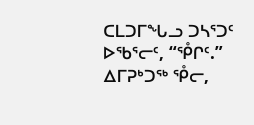ᑕᒪᑐᒥᖓᓗ ᑐᓴᕐᑐᑦ ᐅᖃᕐᓕᑦ, “ᕾᒋᑦ.” ᐃᒥᕈᒃᑐᖅ ᕾᓕ,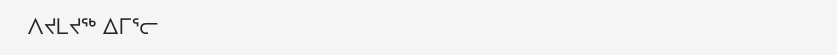ᐱᔪᒪᔪᖅ ᐃᒥᕐᓕ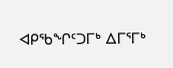ᐊᑭᖃᖏᑦᑐᒥᒃ ᐃᒥᕐᒥᒃ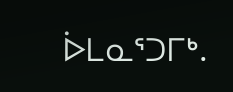ᐆᒪᓇᕐᑐᒥᒃ.